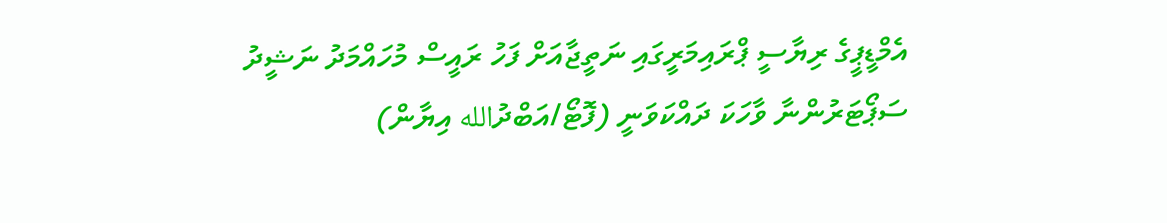އެމްޑީޕީގެ ރިޔާސީ ޕްރައިމަރީގައި ނަތީޖާއަށް ފަހު ރައީސް މުހައްމަދު ނަޝީދު ސަޕޯޓަރުންނާ ވާހަކަ ދައްކަވަނީ (ފޮޓޯ/އަބްދުالله އިޔާން)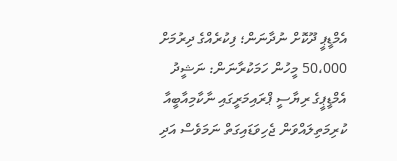އެމްޑީޕީ ދޫކޮށް ނުދާނަން؛ ފިކުރެއްގެ ދިރުމަށް 50،000 މީހުން ހަމަކުރާނަން: ނަޝީދު
އެމްޑީޕީގެ ރިޔާސީ ޕްރައިމަރީގައި ނާކާމިއާބީއާ ކުރިމަތިލައްވަން ޖެހިވަޑައިގަތް ނަމަވެސް އަދި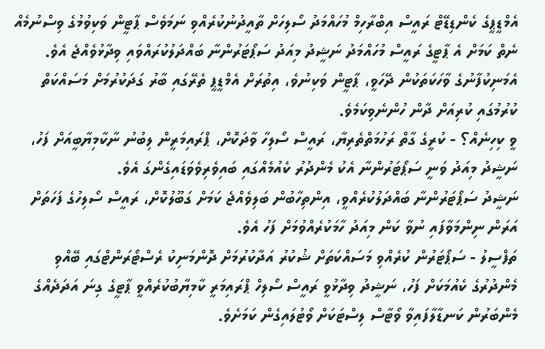އެމްޑީޕީގެ ކެންޑިޑޭޓް ރައީސް އިބްރާހިމް މުހައްމަދު ސޯލިހަށް ތާއީދުނުކުރެއްވި ނަމަވެސް ޕާޓީން ވަކިވުމުގެ ވިސްނުމެއް ނެތް ކަމަށް އެ ޕާޓީގެ ރައީސް މުހައްމަދު ނަޝީދު މިއަދު ސަޕޯޓަރުންނާ ބައްދަލުކުރައްވައި ވިދާޅުވެއްޖެ އެވެ. އެމަނިކުފާނުގެ ވާހަކަތަކުން ދޭހަވީ، ޕާޓީން ވަކިނުވެ، އިތުރަށް އެމްޑީޕީ ތެރޭގައި ބާރު ގަދަކުރުމަށް މަސައްކަތް ކުރުމުގައި ކުރިއަށް ދާން ހުންނެވިކަމެވެ.
ވީ ކިހިނެއް؟ - ކުރީގެ ގާތް ރަހުމަތްތެރިޔާ، ރައީސް ސޯލިހާ ވާދަކޮށް، ޕްރައިމަރީން ލިބުނު ނާކާމިޔާބީއަށް ފަހު، ނަޝީދު މިއަދު ވަނީ ސަޕޯޓަރުންނާ އެކު މެންދުރު ކެއުމެއްގައި ބައިވެރިވެވަޑައިގެންގަ އެވެ.
ނަޝީދު ސަޕޯޓަރުންނާ ބައްދަލުކުރެއްވީ، އިންތިހާބުން ބަލިވެއްޖެ ކަމަށް ގަބޫލުކޮށް، ރައީސް ސޯލިހުގެ ފަހަތަށް އަރަން ނިންމަވާފައި ނުވާ ކަން މިއަދު ހާމަކުރެއްވުމަށް ފަހު އެވެ.
ތަފްސީލު - ސަޕޯޓަރުން ކުރެއްވި މަސައްކަތަށް ޝުކުރު އަދާކުރުމަށް ދޮންމަނިކު ރެސްޓޯރަންޓްގައި ބޭއްވި މެންދުރުގެ ކެއުމަކަށް ފަހު، ނަޝީދު ވިދާޅުވީ ރައީސް ސޯލިހް ޕްރައިމަރީ ކާމިޔާބުކުރެއްވީ ޕާޓީގެ ގިނަ އަދަދެއްގެ މެންބަރުން ކަނޑާލާފައިވާ ވޯޓާސް ލިސްޓަކަށް ވޯޓުލައިގެން ކަމަށެވެ.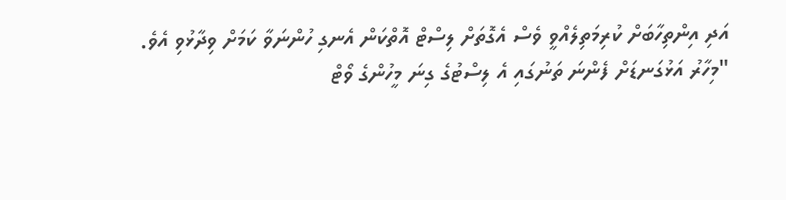އަދި އިންތިހާބަށް ކުރިމަތިލެއްވީ ވެސް އެގޮތަށް ލިސްޓް އޮތްކަން އެނގި ހުންނަވާ ކަމަށް ވިދާޅުވި އެވެ.
"މިހާރު އަޅުގަނޑަށް ފެންނަ ތަނުގައި އެ ލިސްޓުގެ ގިނަ މީހުންގެ ވޯޓް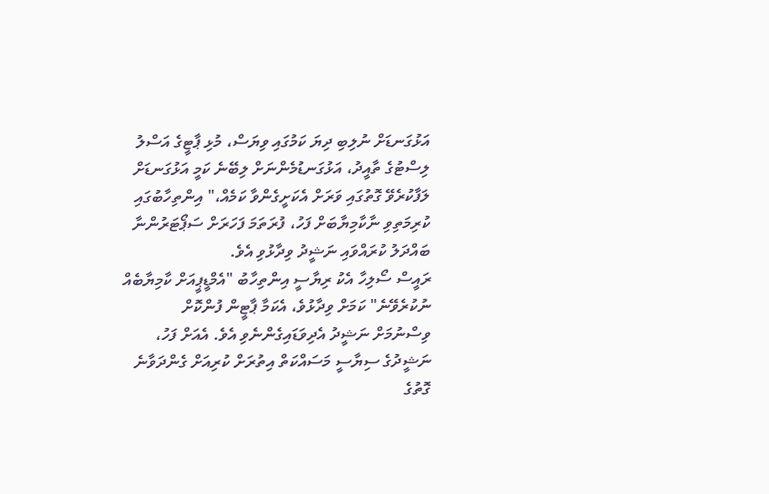އަޅުގަނޑަށް ނުލިބި ދިޔަ ކަމުގައި ވިޔަސް، މުޅި ޕާޓީގެ އަސްލު ލިސްޓުގެ ތާއީދު، އަޅުގަނޑުމެންނަށް ލިބޭނެ ކަމީ އަޅުގަނޑަށް ލަފާކުރެވޭ ގޮތުގައި ވަރަށް އެކަށީގެންވާ ކަމެއް،" އިންތިހާބުގައި ކުރިމަތިވި ނާކާމިޔާބަށް ފަހު، ފުރަތަމަ ފަހަރަށް ސަޕޯޓަރުންނާ ބައްދަލު ކުރައްވައި ނަޝީދު ވިދާޅުވި އެވެ.
ރައީސް ސޯލިހާ އެކު ރިޔާސީ އިންތިހާބު "އެމްޑީޕީއަށް ކާމިޔާބެއް ނުކުރެވޭނެ" ކަމަށް ވިދާޅުވެ، އެކަމާ ޕާޓީން ފުންކޮށް ވިސްނުމަށް ނަޝީދު އެދިވަޑައިގެންނެވި އެވެ. އެއަށް ފަހު، ނަޝީދުގެ ސިޔާސީ މަސައްކަތް އިތުރަށް ކުރިއަށް ގެންދަވާނެ ގޮތުގެ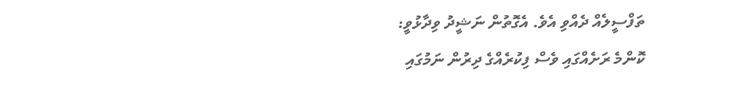ތަފްސީލެއް ދެއްވި އެވެ. އެގޮތުން ނަޝީދު ވިދާޅުވީ:
ކޮންމެ ރަށެއްގައި ވެސް ފިކުރެއްގެ ދިރުން ނަމުގައި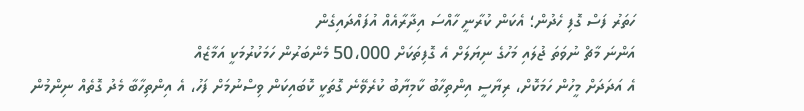ހަތަރު ފަސް ގޮފި ހެދުން؛ އެކަން ކުރާނީ ހާއްސަ އިދާރާއެއް އުފައްދައިގެން
އަންނަ މާޗް ނުވަތަ ޖުލައި މަހުގެ ނިޔަލަށް އެ ގޮފިތަކަށް 50،000 މެންބަރުން ހަމަކުރުމަކީ އަމާޒެއް
އެ އަދަދަށް މީހުން ހަމަކޮށް، ރިޔާސީ އިންތިހާބު ކާމިޔާބު ކުރެވޭނެ ގޮތަކީ ކޮބައިކަން ވިސްނުމަށް ފަހު، އެ އިންތިހާބާ މެދު ގޮތެއް ނިންމުން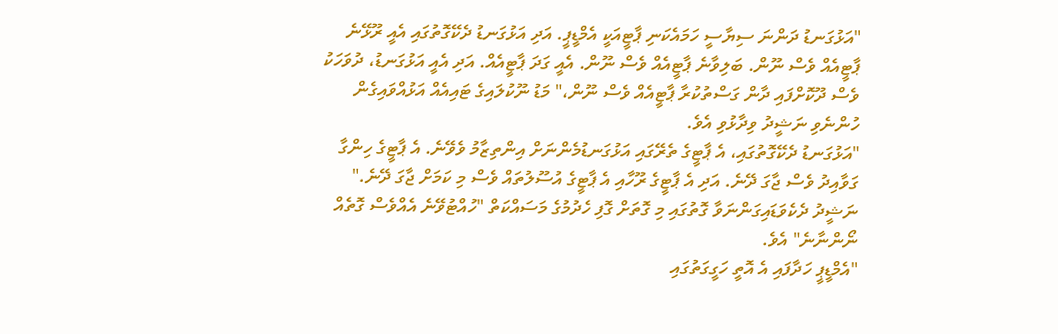"އަޅުގަނޑު ދަންނަ ސިޔާސީ ހަމައެކަނި ޕާޓީއަކީ އެމްޑީޕީ. އަދި އަޅުގަނޑު ދެކޭގޮތުގައި އެއީ ރޫޅޭނެ ޕާޓީއެއް ވެސް ނޫން. ބަލިވާނެ ޕާޓީއެއް ވެސް ނޫން. އެއީ ގަދަ ޕާޓީއެއް. އަދި އެއީ އަޅުގަނޑު، ދުވަހަކު ވެސް ދޫކޮށްފައި ދާން ގަސްތުކުރާ ޕާޓީއެއް ވެސް ނޫން،" މަޑު ނޫކުލައިގެ ޓައިއެއް އަޅުއްވައިގެން ހުންނެވި ނަޝީދު ވިދާޅުވި އެވެ.
"އަޅުގަނޑު ދެކޭގޮތުގައި، އެ ޕާޓީގެ ތެރޭގައި އަޅުގަނޑުމެންނަށް އިންތިޒާމު ވެވޭނެ. އެ ޕާޓީގެ ހިންގާ ގަވާއިދު ވެސް ޖާގަ ދޭނެ. އަދި އެ ޕާޓީގެ ރޫހާއި އެ ޕާޓީގެ އުސޫލުތައް ވެސް މި ކަމަށް ޖާގަ ދޭނެ."
ނަޝީދު ދެކެވަޑައިގަންނަވާ ގޮތުގައި މި ގޮތަށް ގޮފި ހެދުމުގެ މަސައްކަތް "ހުއްޓުވޭނެ އެއްވެސް ގޮތެއް ނޯންނާނެ" އެވެ.
"އެމްޑީޕީ ހަދާފައި އެ އޮތީ ހަގީގަތުގައި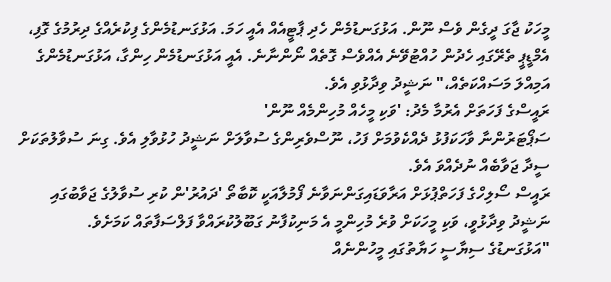މީހަކު ޖާގަ ދީގެން ވެސް ނޫން. އަޅުގަނޑުމެން ހެދި ޕާޓީއެއް އެއީ ހަމަ. އަޅުގަނޑުމެންގެ ފިކުރެއްގެ ދިރުމުގެ ގޮފި، އެމްޑީޕީ ތެރޭގައި ހެދުން ހުއްޓުވޭނެ އެއްވެސް ގޮތެއް ނޯންނާނެ. އެއީ އަޅުގަނޑުމެން ހިންގާ، އަޅުގަނޑުމެންގެ އަމިއްލަ މަސައްކަތެއް،" ނަޝީދު ވިދާޅުވި އެވެ.
ރައީސްގެ ފަހަތަށް އެރުމާ މެދު: 'ވަކި މީހެއް މުހިންމެއް ނޫން'
ސަޕޯޓަރުންނާ ވާހަކަފުޅު ދެއްކެވުމަށް ފަހު، ނޫސްވެރިންގެ ސުވާލަށް ނަޝީދު ހުޅުވާލި އެވެ. ގިނަ ސުވާލުތަކަށް ސީދާ ޖަވާބެއް ނުދެއްވަ އެވެ.
ރައީސް ސޯލިހްގެ ފަހަތްޕުޅަށް އަރާވަޑައިގަންނަވާނެ ފޯމުލާއަކީ ކޮބާތޯ 'ދައުރު'ން ކުރި ސުވާލުގެ ޖަވާބުގައި ނަޝީދު ވިދާޅުވީ، ވަކި މީހަކަށް ވުރެ މުހިންމީ އެ މަނިކުފާނު ގަބޫލުކުރައްވާ ފަލްސަފާތައް ކަމަށެވެ.
"އަޅުގަނޑުގެ ސިޔާސީ ހަޔާތުގައި މީހުންނެއް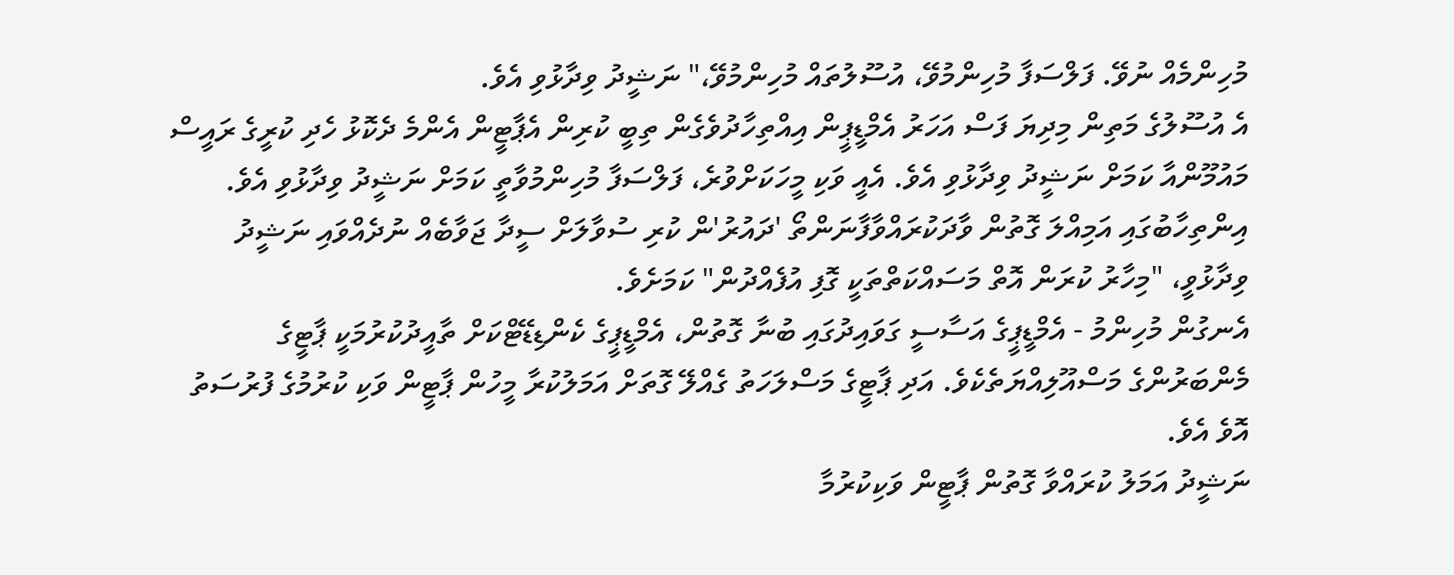މުހިންމެއް ނުވޭ. ފަލްސަފާ މުހިންމުވޭ، އުސޫލުތައް މުހިންމުވޭ،" ނަޝީދު ވިދާޅުވި އެވެ.
އެ އުސޫލުގެ މަތިން މިދިޔަ ފަސް އަހަރު އެމްޑީޕީން އިއްތިހާދުވެގެން ތިބީ ކުރިން އެޕާޓީން އެންމެ ދެކޮޅު ހެދި ކުރީގެ ރައީސް މައުމޫންއާ ކަމަށް ނަޝީދު ވިދާޅުވި އެވެ. އެއީ ވަކި މީހަކަށްވުރެ، ފަލްސަފާ މުހިންމުވާތީ ކަމަށް ނަޝީދު ވިދާޅުވި އެވެ.
އިންތިހާބުގައި އަމިއްލަ ގޮތުން ވާދަކުރައްވާފާނަންތޯ 'ދައުރު'ން ކުރި ސުވާލަށް ސީދާ ޖަވާބެއް ނުދެއްވައި ނަޝީދު ވިދާޅުވީ، "މިހާރު ކުރަން އޮތް މަސައްކަތްތަކީ ގޮފި އުފެއްދުން" ކަމަށެވެ.
އެނގުން މުހިންމު - އެމްޑީޕީގެ އަސާސީ ގަވައިދުގައި ބުނާ ގޮތުން، އެމްޑީޕީގެ ކެންޑިޑޭޓްކަށް ތާއީދުކުރުމަކީ ޕާޓީގެ މެންބަރުންގެ މަސްއޫލިއްޔަތެކެވެ. އަދި ޕާޓީގެ މަސްލަހަތު ގެއްލޭ ގޮތަށް އަމަލުކުރާ މީހުން ޕާޓީން ވަކި ކުރުމުގެ ފުރުސަތު އޮވެ އެވެ.
ނަޝީދު އަމަލު ކުރައްވާ ގޮތުން ޕާޓީން ވަކިކުރުމާ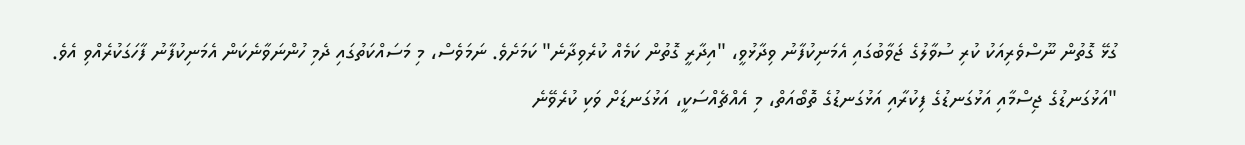ގުޅޭ ގޮތުން ނޫސްވެރިއަކު ކުރި ސުވާލުގެ ޖަވާބުގައި އެމަނިކުފާނު ވިދާޅުވީ، "އިދާރީ ގޮތުން ކަމެއް ކުރެވިދާނެ" ކަމަށެވެ. ނަމަވެސް، މި މަސައްކަތުގައި ދެމި ހުންނަވާނެކަން އެމަނިކުފާނު ފާހަގަކުރެއްވި އެވެ.
"އަޅުގަނޑުގެ ޖިސްމާއި އަޅުގަނޑުގެ ފިކުރާއި އަޅުގަނޑުގެ ތޮބޯއަތް، މި އެއްޗެއްސަކީ، އަޅުގަނޑަށް ވަކި ކުރެވޭނެ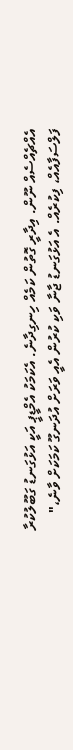އެއްޗެއްސެއް ނޫން. އިދާރީ ގޮތުން ކަމެއް ހިނގިދާނެ. އެކަމަކު އެމްޑީޕީ އަކީ އަޅުގަނޑު ގަބޫލުކުރާ ފަލްސަފާއެއް، ފިކުރެއް. އެ އަޅުގަނޑު ޖާނާ ވަކި ކުރުން އެއީ ވަރަށް އުދަނގޫ ކަމަކަށް ވާނެ،"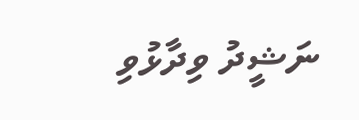ނަޝީދު ވިދާޅުވި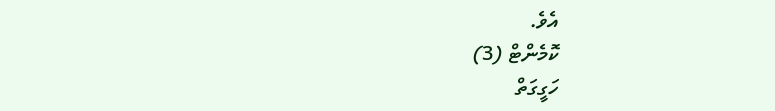އެވެ.
ކޮމެންޓް (3)
ހަގީގަތް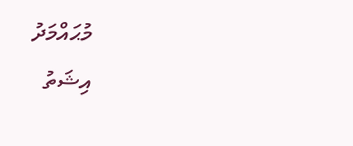މުޙައްމަދު
އިޝަތު